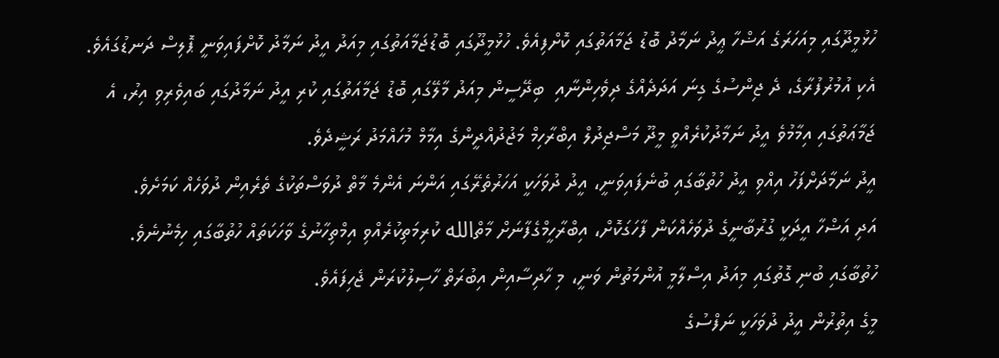ހުޅުމީދޫގައި މިއަހަރަގެ އަޟްހާ ޢީދު ނަމާދު ބޮޑު ޖަމާއަތުގައި ކޮށްފިއެވެ. ހުޅުމީދޫގައި ބޮޑުޖަމާއަތުގައި މިއަދު އީދު ނަމާދު ކޮށްފައިވަނީ ޕޮލިސް ދަނޑުގައެވެ.
އެކި އުމުރުފުރާގެ، ދެ ޖިންސުގެ ގިނަ އަދަދެއްގެ ދިވެހިންނާއި  ބިދޭސީން މިއަދު މާލޭގައި ބޮޑު ޖަމާއަތުގައި ކުރި އީދު ނަމާދުގައި ބައިވެރިވި އިރު، އެ ޖަމާޢަތުގައި އިމާމުވެ އީދު ނަމާދުކުރެއްވީ މީދޫ މަސްޖިދުލް އިބްރާހިމް މަޖުދުއްދީންގެ އިމާމް މުހައްމަދު ރަޝީދެވެ.
އީދު ނަމާދަށްފަހު އިއްވި އީދު ހުތުބާގައި ބުނެފައިވަނީ، އީދު ދުވަހަކީ އަހަރުތެރޭގައި އަންނަ އެންމެ މާތް ދުވަސްތަކުގެ ތެރެއިން ދުވަހެއް ކަމަށެވެ.
އަދި އަޟްހާ އީދަކީ ގުރުބާނީގެ ދުވަހެއްކަން ފާހަގަކޮށް، އިބްރާހީމްގެފާނަށް މާތްالله ކުރިމަތިކުރެއްވި އިމްތިހާނުގެ ވާހަކަތައް ހުތުބާގައި ހިމެނުނެވެ.
ހުތުބާގައި ބުނި ގޮތުގައި މިއަދު އިސްލާމީ އުންމަތުން ވަނީ، މި ހާދިސާއިން އިބުރަތް ހާސިލުކުރަން ޖެހިފައެވެ.
މީގެ އިތުރުން އީދު ދުވަހަކީ ނަފްސުގެ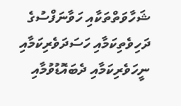ޝަހާވަތްތަކާއި ހަވާނަފްސުގެ ދަހިވެތިކަމާއި ހަސަދަވެރިކަމާއި ނީހަވެރިކަމާއި ދެބައޮޑުވުމާއި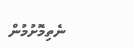ނެތިމޮށުމުން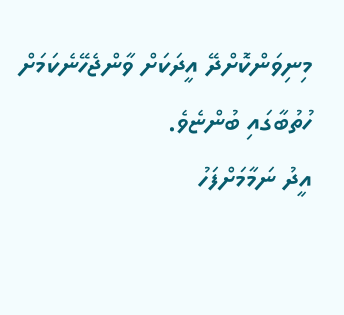މިނިވަންކޮށްދޭ އީދަކަށް ވާންޖެހޭނެކަމަށް ހުތުބާގައި ބުންޏެވެ.
އީދު ނަމާމަށްފަހު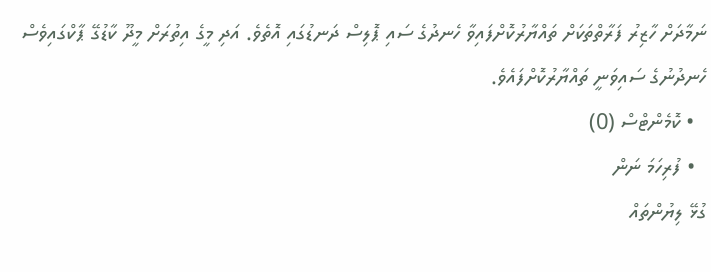ނަމާދަށް ހާޒިރު ފަރާތްތަކަށް ތައްޔާރުކޮށްފައިވާ ހެނދުގެ ސައި ޕޮލިސް ދަނޑުގައި އޮތެވެ. އަދި މީގެ އިތުރަށް މީދޫ ކާޑުގޭ ޕާކްގައިވެސް ހެނދުނުގެ ސައިވަނީ ތައްޔާރުކޮށްފައެވެ.
  • ކޮމެންޓްސް (0)
  • ފުރިހަމަ ނަން
ގުޅޭ ލިޔުންތައް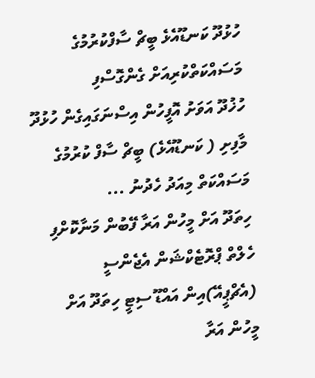ހުޅުދޫ ކަނޑޫއެޅެ ބީޗް ސާފްކުރުމުގެ މަސައްކަތްކުރިއަށް ގެންގޮސްފި
ހުޚުދޫ އަވަށު އޮފީހުން އިސްނަގައިގެން ހުޅުދޫ މާފިށި ( ކަނޑޫއެޅެ) ބީޗް ސާފް ކުރުމުގެ މަސައްކަތް މިއަދު ހެދުނު ...
ހިތަދޫ އަށް މީހުން އަރާ ފޭބުން މަނާކޮށްފި
ހެލްތް ޕްރޮޓެކްޝަން އެޖެންސީ (އެޗްޕީއޭ)އިން އައްޑޫ ސިޓީ ހިތަދޫ އަށް މީހުން އަރާ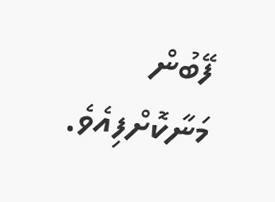ފޭބުން މަނާކޮށްފިއެވެ.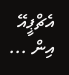އެޗްޕީއޭ އިން ...